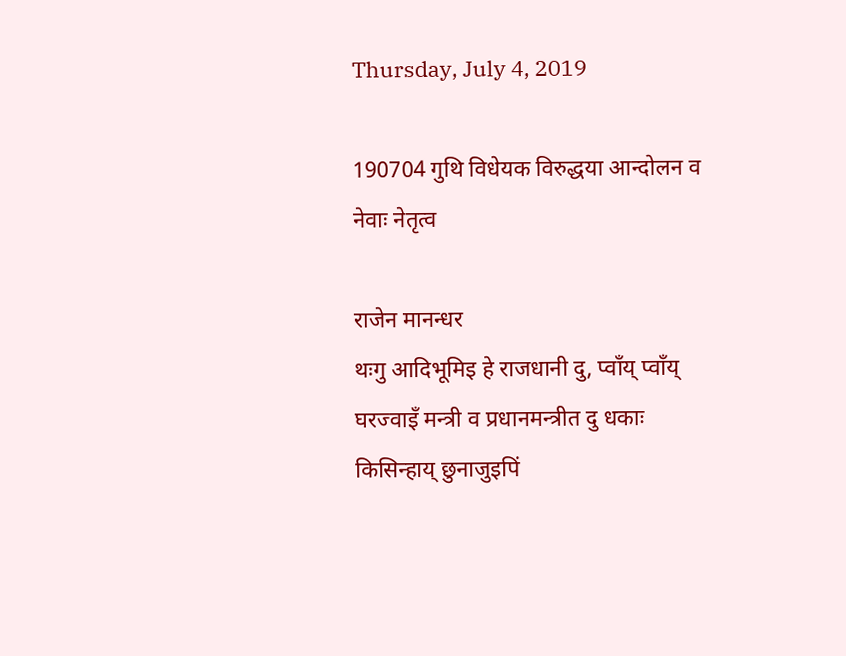Thursday, July 4, 2019

190704 गुथि विधेयक विरुद्धया आन्दोलन व नेवाः नेतृत्व

राजेन मानन्धर
थःगु आदिभूमिइ हे राजधानी दु, प्वाँय् प्वाँय् घरज्वाइँ मन्त्री व प्रधानमन्त्रीत दु धकाः किसिन्हाय् छुनाजुइपिं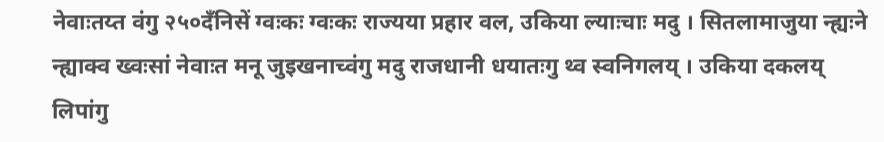नेवाःतय्त वंगु २५०दँनिसें ग्वःकः ग्वःकः राज्यया प्रहार वल, उकिया ल्याःचाः मदु । सितलामाजुया न्ह्यःने न्ह्याक्व ख्वःसां नेवाःत मनू जुइखनाच्वंगु मदु राजधानी धयातःगु थ्व स्वनिगलय् । उकिया दकलय् लिपांगु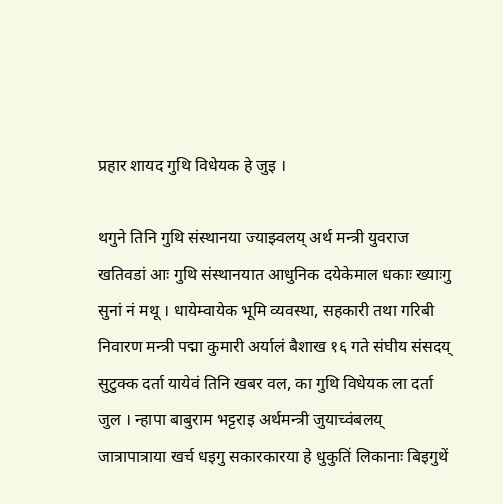प्रहार शायद गुथि विधेयक हे जुइ ।

थगुने तिनि गुथि संस्थानया ज्याझ्वलय् अर्थ मन्त्री युवराज खतिवडां आः गुथि संस्थानयात आधुनिक दयेकेमाल धकाः ख्याःगु सुनां नं मथू । धायेम्वायेक भूमि व्यवस्था, सहकारी तथा गरिबी निवारण मन्त्री पद्मा कुमारी अर्यालं बैशाख १६ गते संघीय संसदय् सुटुक्क दर्ता यायेवं तिनि खबर वल, का गुथि विधेयक ला दर्ता जुल । न्हापा बाबुराम भट्टराइ अर्थमन्त्री जुयाच्वंबलय् जात्रापात्राया खर्च धइगु सकारकारया हे धुकुतिं लिकानाः बिइगुथें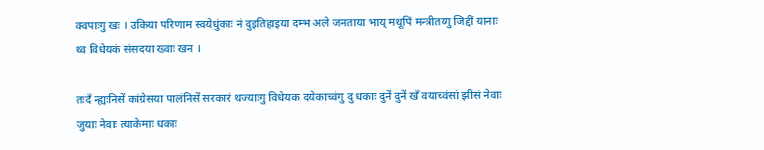क्वपाःगु खः । उकिया परिणाम स्वयेधुंकाः नं दुइतिहाइया दम्भ अले जनताया भाय् मथूपिं मन्त्रीतय्गु जिद्दीं यानाः थ्व विधेयकं संसदया ख्वाः खन ।

तःदँ न्ह्यःनिसें कांग्रेसया पालंनिसें सरकारं थज्याःगु विधेयक दयेकाच्वंगु दु धकाः दुनें दुनें खँ वयाच्वंसां झीसं नेवाः जुयाः नेवाः त्याकेमाः धकाः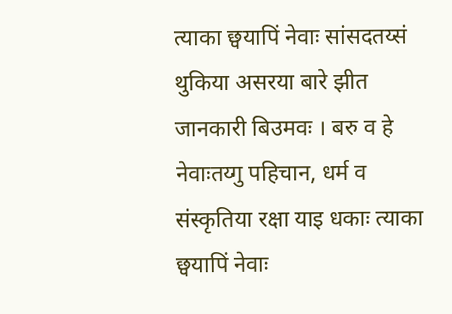त्याका छ्वयापिं नेवाः सांसदतय्सं थुकिया असरया बारे झीत जानकारी बिउमवः । बरु व हे नेवाःतय्गु पहिचान, धर्म व संस्कृतिया रक्षा याइ धकाः त्याका छ्वयापिं नेवाः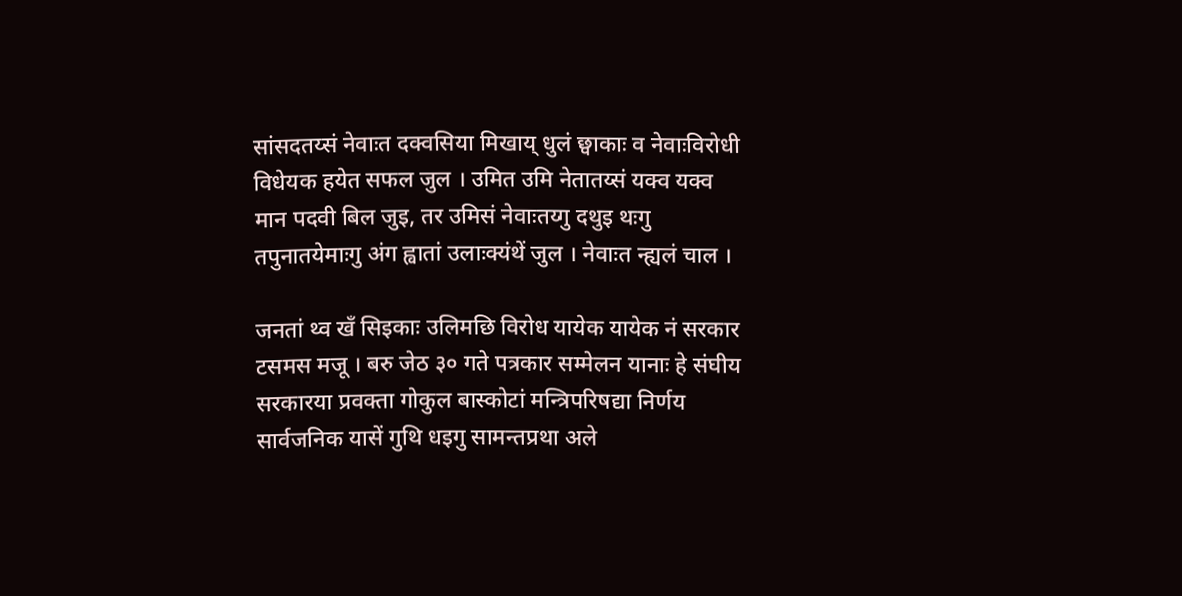सांसदतय्सं नेवाःत दक्वसिया मिखाय् धुलं छ्वाकाः व नेवाःविरोधी विधेयक हयेत सफल जुल । उमित उमि नेतातय्सं यक्व यक्व मान पदवी बिल जुइ, तर उमिसं नेवाःतय्गु दथुइ थःगु तपुनातयेमाःगु अंग ह्वातां उलाःक्यंथें जुल । नेवाःत न्ह्यलं चाल ।

जनतां थ्व खँ सिइकाः उलिमछि विरोध यायेक यायेक नं सरकार टसमस मजू । बरु जेठ ३० गते पत्रकार सम्मेलन यानाः हे संघीय सरकारया प्रवक्ता गोकुल बास्कोटां मन्त्रिपरिषद्या निर्णय सार्वजनिक यासें गुथि धइगु सामन्तप्रथा अले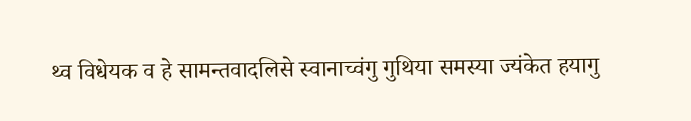थ्व विधेयक व हे सामन्तवादलिसे स्वानाच्वंगु गुथिया समस्या ज्यंकेत हयागु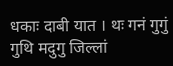धकाः दाबी यात । थः गनं गुगुं गुथि मदुगु जिल्लां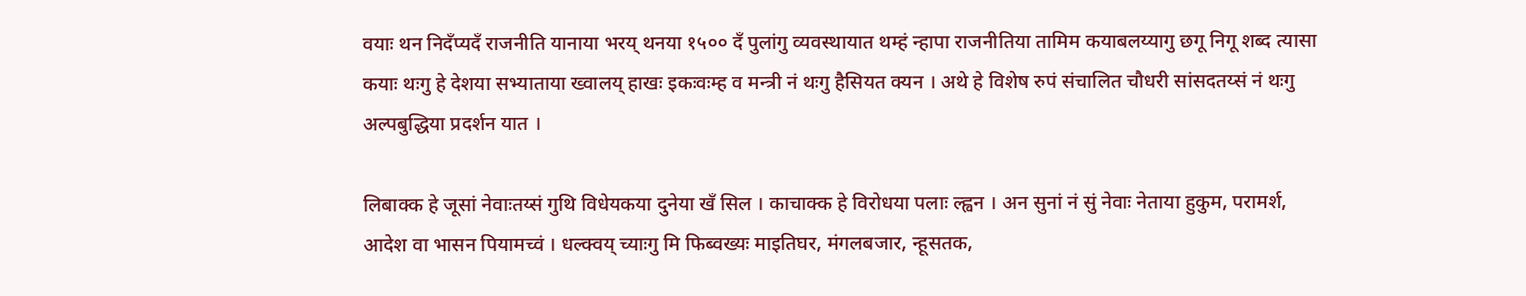वयाः थन निदँप्यदँ राजनीति यानाया भरय् थनया १५०० दँ पुलांगु व्यवस्थायात थम्हं न्हापा राजनीतिया तामिम कयाबलय्यागु छगू निगू शब्द त्यासा कयाः थःगु हे देशया सभ्याताया ख्वालय् हाखः इकःवःम्ह व मन्त्री नं थःगु हैसियत क्यन । अथे हे विशेष रुपं संचालित चौधरी सांसदतय्सं नं थःगु अल्पबुद्धिया प्रदर्शन यात ।

लिबाक्क हे जूसां नेवाःतय्सं गुथि विधेयकया दुनेया खँ सिल । काचाक्क हे विरोधया पलाः ल्ह्वन । अन सुनां नं सुं नेवाः नेताया हुकुम, परामर्श, आदेश वा भासन पियामच्वं । धल्क्वय् च्याःगु मि फिब्वख्यः माइतिघर, मंगलबजार, न्हूसतक,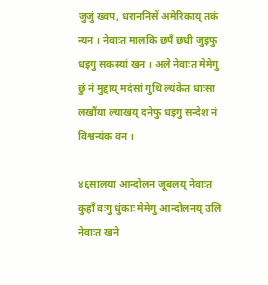जुजुं ख्वप, धराननिसें अमेरिकाय् तकं न्यन । नेवाःत मालकि छपँ छधी जुइफु धइगु सकस्यां खन । अले नेवाःत मेमेगु छुं नं मुद्दाय् मदंसां गुथि ल्यंकेत धाःसा लखौंया ल्याखय् दनेफु धइगु सन्देश नं विश्वन्यंक वन ।

४६सालया आन्दोलन जूबलय् नेवाःत कुहाँ वःगु धुंकाः मेमेगु आन्दोलनय् उलि नेवाःत खने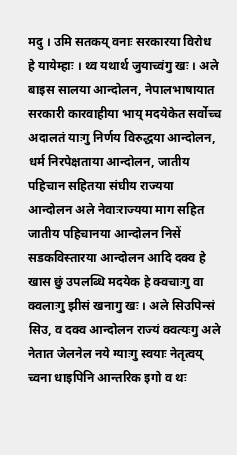मदु । उमि सतकय् वनाः सरकारया विरोध हे यायेम्हाः । थ्व यथार्थ जुयाच्वंगु खः । अले बाइस सालया आन्दोलन, नेपालभाषायात सरकारी कारवाहीया भाय् मदयेकेत सर्वोच्च अदालतं याःगु निर्णय विरुद्धया आन्दोलन, धर्म निरपेक्षताया आन्दोलन, जातीय पहिचान सहितया संघीय राज्यया आन्दोलन अले नेवाःराज्यया माग सहित जातीय पहिचानया आन्दोलन निसें सडकविस्तारया आन्दोलन आदि दक्व हे खास छुं उपलब्धि मदयेक हे क्वचाःगु वा क्वलाःगु झीसं खनागु खः । अले सिउपिन्सं सिउ, व दक्व आन्दोलन राज्यं क्वत्यःगु अले नेतात जेलनेल नये ग्याःगु स्वयाः नेतृत्वय् च्वना धाइपिनि आन्तरिक इगो व थः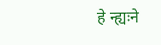हे न्ह्यःने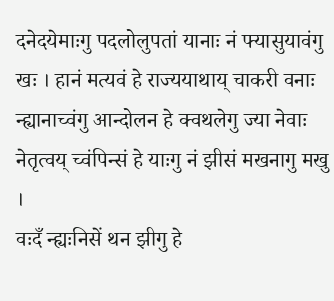दनेदयेमाःगु पदलोलुपतां यानाः नं फ्यासुयावंगु खः । हानं मत्यवं हे राज्ययाथाय् चाकरी वनाः न्ह्यानाच्वंगु आन्दोलन हे क्वथलेगु ज्या नेवाः नेतृत्वय् च्वंपिन्सं हे याःगु नं झीसं मखनागु मखु ।
वःदँ न्ह्यःनिसें थन झीगु हे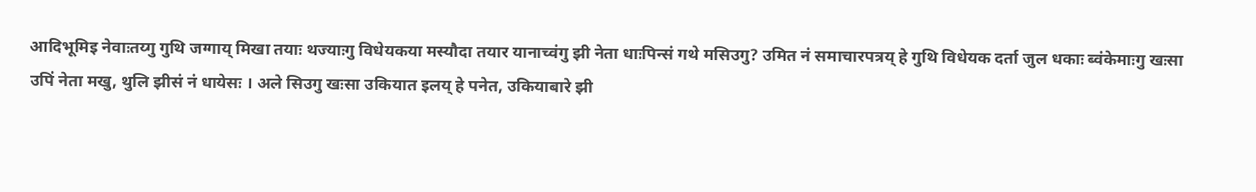आदिभूमिइ नेवाःतय्गु गुथि जग्गाय् मिखा तयाः थज्याःगु विधेयकया मस्यौदा तयार यानाच्वंगु झी नेता धाःपिन्सं गथे मसिउगु? उमित नं समाचारपत्रय् हे गुथि विधेयक दर्ता जुल धकाः ब्वंकेमाःगु खःसा उपिं नेता मखु, थुलि झीसं नं धायेसः । अले सिउगु खःसा उकियात इलय् हे पनेत, उकियाबारे झी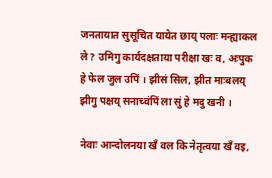जनतायात सुसूचित यायेत छाय् पलाः मन्ह्याकल ले? उमिगु कार्यदक्षताया परीक्षा खः व, अःपुक हे फेल जुल उपिं । झीसं सिल, झीत माःबलय् झीगु पक्षय् सनाच्वंपिं ला सुं हे मदु खनी ।

नेवाः आन्दोलनया खँ वल कि नेतृत्वया खँ वइ,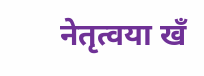नेतृत्वया खँ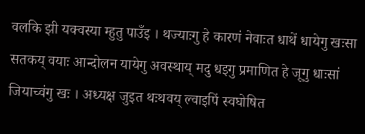वलकि झी यक्वस्या म्हुतु पाउँइ । थज्याःगु हे कारणं नेवाःत धाथें धायेगु खःसा सतकय् वयाः आन्दोलन यायेगु अवस्थाय् मदु धइगु प्रमाणित हे जूगु धाःसां जियाच्वंगु खः । अध्यक्ष जुइत थःथवय् ल्वाइपिं स्वघोषित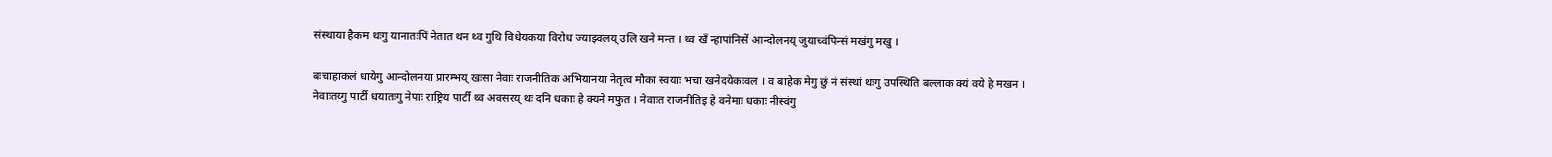संस्थाया हैकम थःगु यानातःपिं नेतात थन थ्व गुथि विधेयकया विरोध ज्याझ्वलय् उलि खने मन्त । थ्व खँ न्हापांनिसें आन्दोलनय् जुयाच्वंपिन्सं मखंगु मखु ।

बःचाहाकलं धायेगु आन्दोलनया प्रारम्भय् खःसा नेवाः राजनीतिक अभियानया नेतृत्व मौका स्वयाः भचा खनेदयेकःवल । व बाहेक मेगु छुं नं संस्थां थःगु उपस्थिति बल्लाक क्यं वये हे मखन । नेवाःतय्गु पार्टी धयातःगु नेपाः राष्ट्रिय पार्टीं थ्व अवसरय् थः दनि धकाः हे क्यने मफुत । नेवाःत राजनीतिइ हे वनेमाः धकाः नीस्वंगु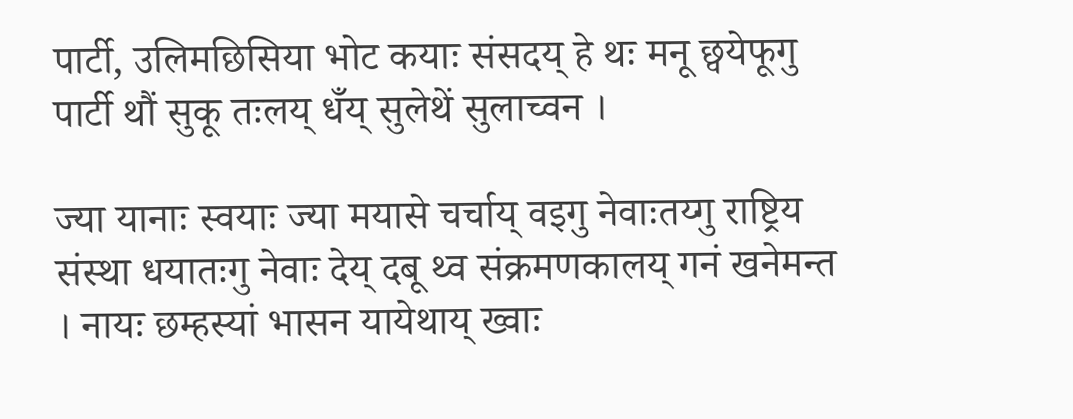पार्टी, उलिमछिसिया भोट कयाः संसदय् हे थः मनू छ्वयेफूगु पार्टी थौं सुकू तःलय् धँय् सुलेथें सुलाच्वन ।

ज्या यानाः स्वयाः ज्या मयासे चर्चाय् वइगु नेवाःतय्गु राष्ट्रिय संस्था धयातःगु नेवाः देय् दबू थ्व संक्रमणकालय् गनं खनेमन्त । नायः छम्हस्यां भासन यायेथाय् ख्वाः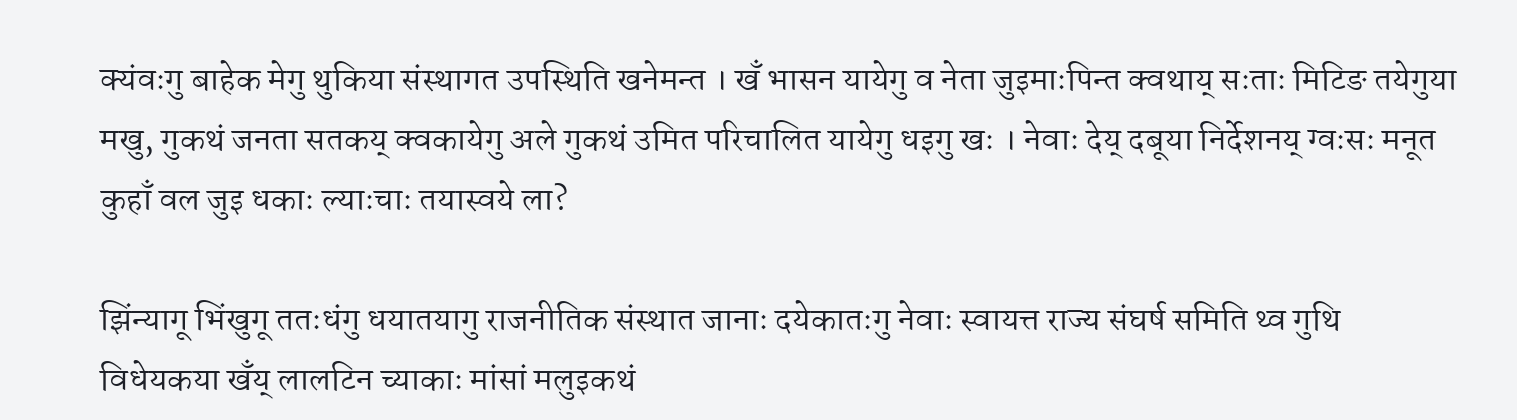क्यंवःगु बाहेक मेगु थुकिया संस्थागत उपस्थिति खनेमन्त । खँ भासन यायेगु व नेता जुइमाःपिन्त क्वथाय् सःताः मिटिङ तयेगुया मखु, गुकथं जनता सतकय् क्वकायेगु अले गुकथं उमित परिचालित यायेगु धइगु खः । नेवाः देय् दबूया निर्देशनय् ग्वःसः मनूत कुहाँ वल जुइ धकाः ल्याःचाः तयास्वये ला?

झिंन्यागू भिंखुगू ततःधंगु धयातयागु राजनीतिक संस्थात जानाः दयेकातःगु नेवाः स्वायत्त राज्य संघर्ष समिति थ्व गुथि विधेयकया खँय् लालटिन च्याकाः मांसां मलुइकथं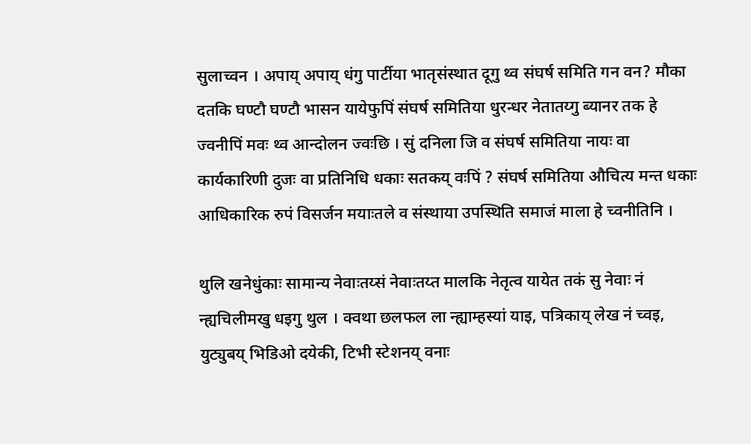सुलाच्वन । अपाय् अपाय् धंगु पार्टीया भातृसंस्थात दूगु थ्व संघर्ष समिति गन वन? मौका दतकि घण्टौ घण्टौ भासन यायेफुपिं संघर्ष समितिया धुरन्धर नेतातय्गु ब्यानर तक हे ज्वनीपिं मवः थ्व आन्दोलन ज्वःछि । सुं दनिला जि व संघर्ष समितिया नायः वा कार्यकारिणी दुजः वा प्रतिनिधि धकाः सतकय् वःपिं ? संघर्ष समितिया औचित्य मन्त धकाः आधिकारिक रुपं विसर्जन मयाःतले व संस्थाया उपस्थिति समाजं माला हे च्वनीतिनि ।

थुलि खनेधुंकाः सामान्य नेवाःतय्सं नेवाःतय्त मालकि नेतृत्व यायेत तकं सु नेवाः नं न्ह्यचिलीमखु धइगु थुल । क्वथा छलफल ला न्ह्याम्हस्यां याइ, पत्रिकाय् लेख नं च्वइ, युट्युबय् भिडिओ दयेकी, टिभी स्टेशनय् वनाः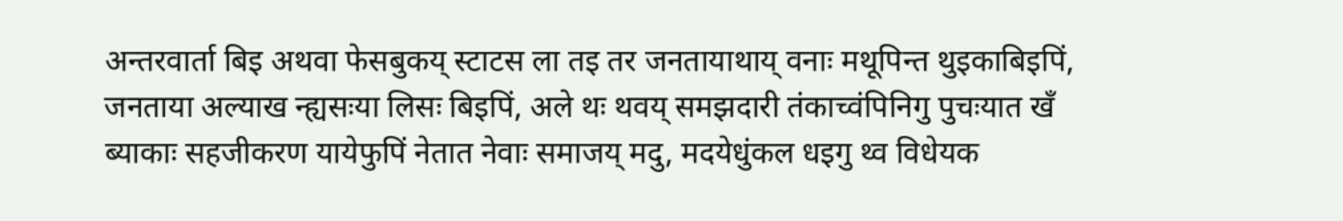अन्तरवार्ता बिइ अथवा फेसबुकय् स्टाटस ला तइ तर जनतायाथाय् वनाः मथूपिन्त थुइकाबिइपिं, जनताया अल्याख न्ह्यसःया लिसः बिइपिं, अले थः थवय् समझदारी तंकाच्वंपिनिगु पुचःयात खँ ब्याकाः सहजीकरण यायेफुपिं नेतात नेवाः समाजय् मदु, मदयेधुंकल धइगु थ्व विधेयक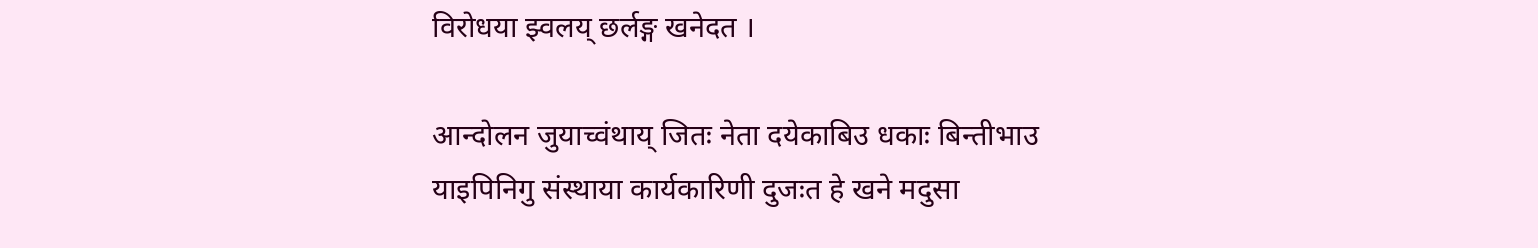विरोधया झ्वलय् छर्लङ्ग खनेदत ।

आन्दोलन जुयाच्वंथाय् जितः नेता दयेकाबिउ धकाः बिन्तीभाउ याइपिनिगु संस्थाया कार्यकारिणी दुजःत हे खने मदुसा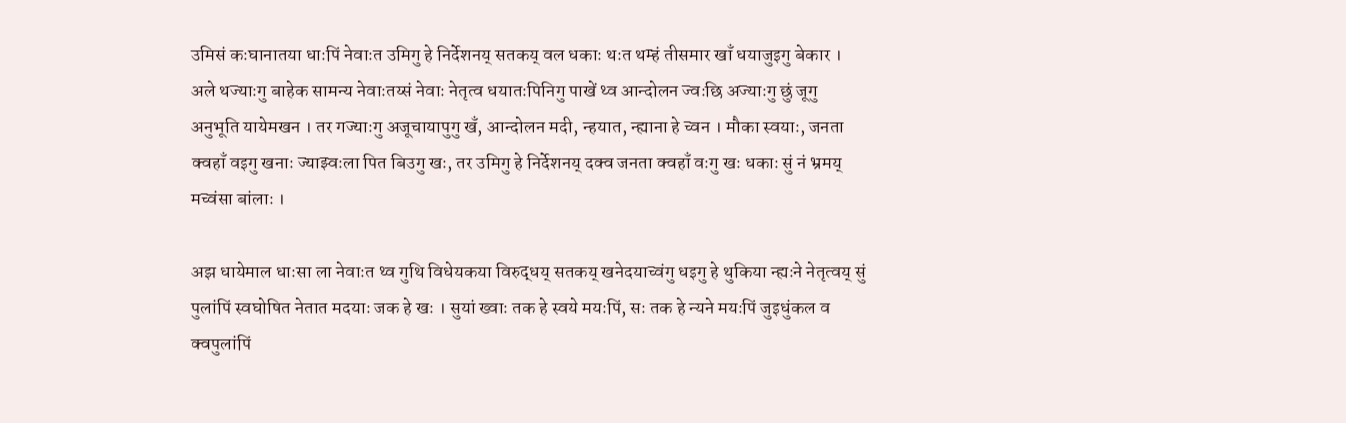उमिसं कःघानातया धाःपिं नेवाःत उमिगु हे निर्देशनय् सतकय् वल धकाः थःत थम्हं तीसमार खाँ धयाजुइगु बेकार । अले थज्याःगु बाहेक सामन्य नेवाःतय्सं नेवाः नेतृत्व धयातःपिनिगु पाखें थ्व आन्दोलन ज्वःछि अज्याःगु छुं जूगु अनुभूति यायेमखन । तर गज्याःगु अजूचायापुगु खँ, आन्दोलन मदी, न्हयात, न्ह्याना हे च्वन । मौका स्वयाः, जनता क्वहाँ वइगु खनाः ज्याझ्वःला पित बिउगु खः, तर उमिगु हे निर्देशनय् दक्व जनता क्वहाँ वःगु खः धकाः सुं नं भ्रमय् मच्वंसा बांलाः ।

अझ धायेमाल धाःसा ला नेवाःत थ्व गुथि विधेयकया विरुद्धय् सतकय् खनेदयाच्वंगु धइगु हे थुकिया न्ह्यःने नेतृत्वय् सुं पुलांपिं स्वघोषित नेतात मदयाः जक हे खः । सुयां ख्वाः तक हे स्वये मयःपिं, सः तक हे न्यने मयःपिं जुइधुंकल व क्वपुलांपिं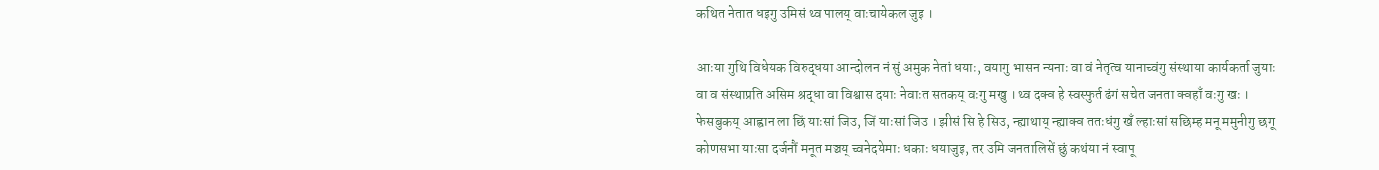कथित नेतात धइगु उमिसं थ्व पालय् वाःचायेकल जुइ ।

आःया गुथि विधेयक विरुद्धया आन्दोलन नं सुं अमुक नेतां धयाः, वयागु भासन न्यनाः वा वं नेतृत्व यानाच्वंगु संस्थाया कार्यकर्ता जुयाः वा व संस्थाप्रति असिम श्रद्धा वा विश्वास दयाः नेवाःत सतकय् वःगु मखु । थ्व दक्व हे स्वस्फुर्त ढंगं सचेत जनता क्वहाँ वःगु खः । फेसबुकय् आह्वान ला छिं याःसां जिउ, जिं याःसां जिउ । झीसं सि हे सिउ, न्ह्याथाय् न्ह्याक्व ततःधंगु खँ ल्हाःसां सछिम्ह मनू ममुनीगु छगू कोणसभा याःसा दर्जनौं मनूत मञ्चय् च्वनेदयेमाः धकाः धयाजुइ, तर उमि जनतालिसें छुं कथंया नं स्वापू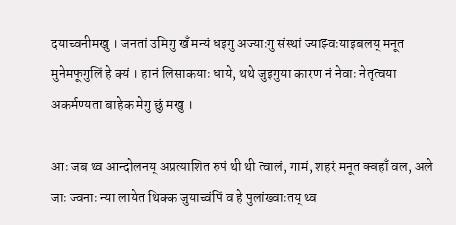दयाच्वनीमखु । जनतां उमिगु खँ मन्यं धइगु अज्याःगु संस्थां ज्याझ्वःयाइबलय् मनूत मुनेमफूगुलिं हे क्यं । हानं लिसाकयाः धाये, थथे जुइगुया कारण नं नेवाः नेतृत्वया अकर्मण्यता बाहेक मेगु छुं मखु ।

आः जब थ्व आन्दोलनय् अप्रत्याशित रुपं थी थी त्वालं, गामं, शहरं मनूत क्वहाँ वल, अले जाः ज्वनाः न्या लायेत थिक्क जुयाच्वंपिं व हे पुलांख्वाःतय् थ्व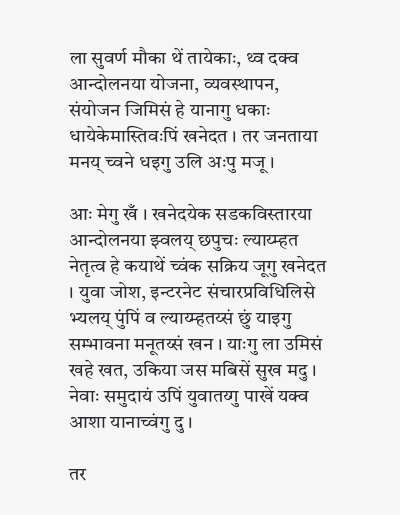ला सुवर्ण मौका थें तायेकाः, थ्व दक्व आन्दोलनया योजना, व्यवस्थापन, संयोजन जिमिसं हे यानागु धकाः धायेकेमास्तिवःपिं खनेदत । तर जनताया मनय् च्वने धइगु उलि अःपु मजू ।

आः मेगु खँ । खनेदयेक सडकविस्तारया आन्दोलनया झ्वलय् छपुचः ल्याय्म्हत नेतृत्व हे कयाथें च्वंक सक्रिय जूगु खनेदत । युवा जोश, इन्टरनेट संचारप्रविधिलिसे भ्यलय् पुंपिं व ल्याय्म्हतय्सं छुं याइगु सम्भावना मनूतय्सं खन । याःगु ला उमिसं खहे खत, उकिया जस मबिसें सुख मदु । नेवाः समुदायं उपिं युवातय्गु पाखें यक्व आशा यानाच्वंगु दु ।

तर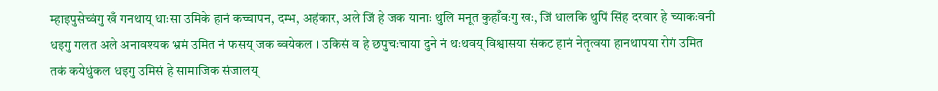म्हाइपुसेच्वंगु खँ गनथाय् धाःसा उमिके हानं कच्चापन, दम्भ, अहंकार, अले जिं हे जक यानाः थुलि मनूत कुहाँवःगु खः, जिं धालकि थुपिं सिंह दरवार हे च्याकःवनी धइगु गलत अले अनावश्यक भ्रमं उमित नं फसय् जक ब्वयेकल । उकिसं व हे छपुचःचाया दुने नं थःथवय् विश्वासया संकट हानं नेतृत्वया हानथापया रोगं उमित तकं कयेधुंकल धइगु उमिसं हे सामाजिक संजालय्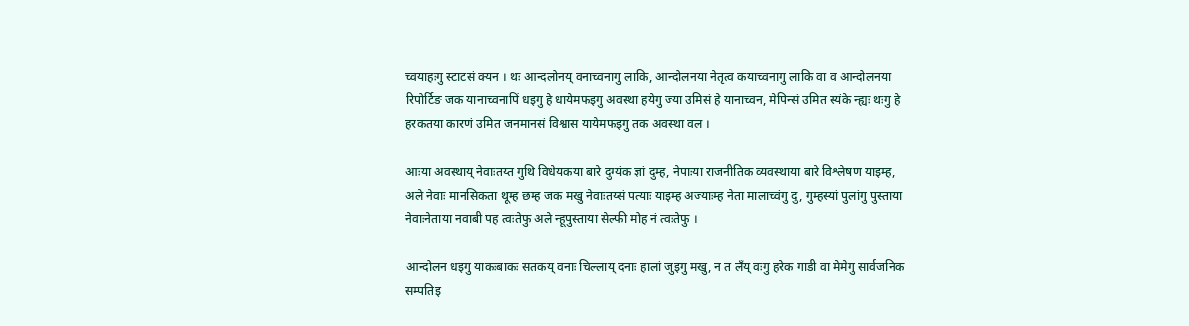च्वयाहःगु स्टाटसं क्यन । थः आन्दलोनय् वनाच्वनागु लाकि, आन्दोलनया नेतृत्व कयाच्वनागु लाकि वा व आन्दोलनया रिपोर्टिङ जक यानाच्वनापिं धइगु हे धायेमफइगु अवस्था हयेगु ज्या उमिसं हे यानाच्वन, मेपिन्सं उमित स्यंके न्ह्यः थःगु हे हरकतया कारणं उमित जनमानसं विश्वास यायेमफइगु तक अवस्था वल ।

आःया अवस्थाय् नेवाःतय्त गुथि विधेयकया बारे दुग्यंक ज्ञां दुम्ह, नेपाःया राजनीतिक व्यवस्थाया बारे विश्लेषण याइम्ह, अले नेवाः मानसिकता थूम्ह छम्ह जक मखु नेवाःतय्सं पत्याः याइम्ह अज्याःम्ह नेता मालाच्वंगु दु, गुम्हस्यां पुलांगु पुस्ताया नेवाःनेताया नवाबी पह त्वःतेफु अले न्हूपुस्ताया सेल्फी मोह नं त्वःतेफु ।

आन्दोलन धइगु याकःबाकः सतकय् वनाः चिल्लाय् दनाः हालां जुइगु मखु, न त लँय् वःगु हरेक गाडी वा मेमेगु सार्वजनिक सम्पतिइ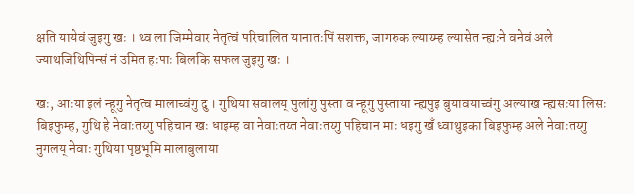क्षति यायेवं जुइगु खः । थ्व ला जिम्मेवार नेतृत्वं परिचालित यानातःपिं सशक्त, जागरुक ल्याय्म्ह ल्यासेत न्ह्यःने वनेवं अले ज्याथजिथिपिन्सं नं उमित हःपाः बिलकि सफल जुइगु खः ।

खः, आःया इलं न्हूगु नेतृत्व मालाच्वंगु दु । गुथिया सवालय् पुलांगु पुस्ता व न्हूगु पुस्ताया न्ह्यपुइ बुयावयाच्वंगु अल्याख न्ह्यसःया लिसः बिइफुम्ह, गुथि हे नेवाःतय्गु पहिचान खः धाइम्ह वा नेवाःतय्त नेवाःतय्गु पहिचान माः धइगु खँ ध्वाथुइका बिइफुम्ह अले नेवाःतय्गु नुगलय् नेवाः गुथिया पृष्ठभूमि मालाबुलाया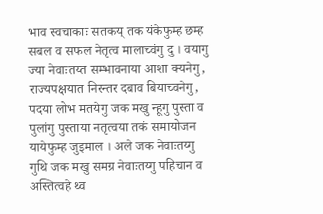भाव स्वचाकाः सतकय् तक यंकेफुम्ह छम्ह सबल व सफल नेतृत्व मालाच्वंगु दु । वयागु ज्या नेवाःतय्त सम्भावनाया आशा क्यनेगु, राज्यपक्षयात निरन्तर दबाव बियाच्वनेगु, पदया लोभ मतयेगु जक मखु न्हूगु पुस्ता व पुलांगु पुस्ताया नतृत्वया तकं समायोजन यायेफुम्ह जुइमाल । अले जक नेवाःतय्गु गुथि जक मखु समग्र नेवाःतय्गु पहिचान व अस्तित्वहे थ्व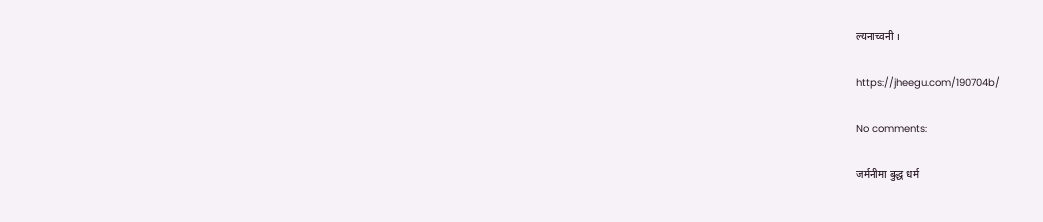ल्यनाच्वनी ।

https://jheegu.com/190704b/

No comments:

जर्मनीमा बुद्ध धर्म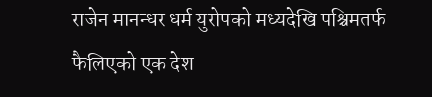राजेन मानन्धर धर्म युरोपको मध्यदेखि पश्चिमतर्फ फैलिएको एक देश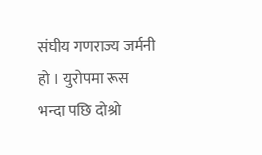संघीय गणराज्य जर्मनी हो । युरोपमा रूस भन्दा पछि दोश्रो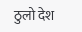ठुलो देश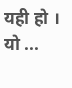यही हो । यो ...